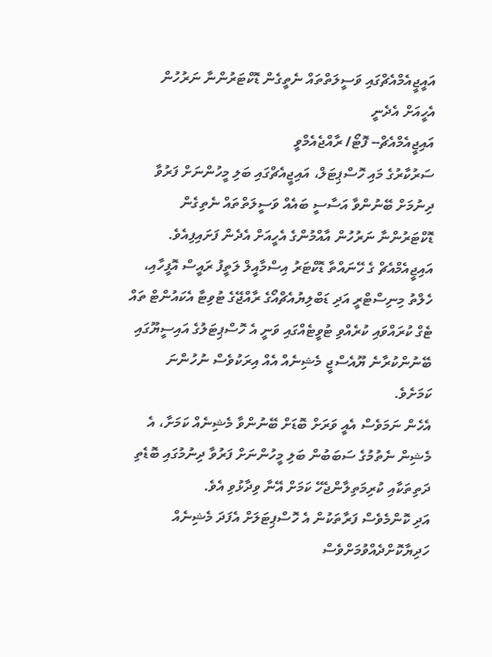އައީޖީއެމްއެޗްގައި ވަސީލަތްތައް ނެތީގެން ޑޮކްޓަރުންނާ ނަރުހުން އެހީއަށް އެދެނީ
އައިޖީއެމްއެޗް-- ފޮޓޯ/ ރާއްޖެއެމްވީ
ސަރުކާރުގެ މައި ހޮސްޕިޓަލް، އައިޖީއެޗްގައި ބަލި މީހުންނަށް ފަރުވާ ދިނުމަށް ބޭނުންވާ އަސާސީ ބައެއް ވަސީލަތްތައް ނެތިގެން ޑޮކްޓަރުންނާ ނަރުހުން އާއްމުންގެ އެހީއަށް އެދެން ފަށައިފިއެވެ.
އައިޖީއެމްއެޗް ގެ ހޭނައްތާ ޑޮކްޓަރު އިސްމާއީލް ލަތީފު ރައީސް އޮފީހާއި، ހެލްތު މިނިސްޓްރީ އަދި ޑަބްލިޔުއެޗްއޯގެ ރާއްޖޭގެ ޓުވިޓާ އެކައުންޓް ތައް ޓެގް ކުރައްވައި ކުރެއްވި ޓުވީޓެއްގައި ވަނީ އެ ހޮސްޕިޓަލުގެ އައިސީޔޫގައި ބޭނުންކުރާނެ ޔޫއެސްޖީ މެޝިނެއް އެއް އިރަކުވެސް ނުހުންނަ ކަމަށެވެ.
އެހެން ނަމަވެސް އެއީ ވަރަށް ބޮޑަށް ބޭނުންވާ މެޝިނެއް ކަމަށާ، އެ މެޝިން ނެތުމުގެ ސަބަބުން ބަލި މީހުންނަށް ފަރުވާ ދިނުމުގައި ބޮޑެތި ދަތިތަކާއި ކުރިމަތިލާންޖެހޭ ކަމަށް އޭނާ ވިދާޅުވި އެވެ.
އަދި ކޮންމެވެސް ފަރާތަކުން އެ ހޮސްޕިޓަލަށް އެފަދަ މެޝިނެއް ހަދިޔާކޮށްދެއްވުމަށްވެސް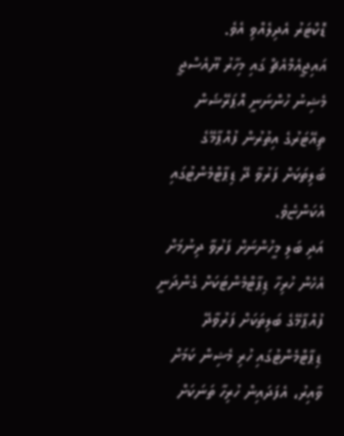ޑޮކްޓަރު އެދިލެއްވި އެވެ.
އައިޖީއެމްއެޗް ގައި މިހާރު ޔޫއެސްޖީ މެޝިނު ހުންނަނީ އޮޕަރޭޝަން ތިއޭޓަރުގެ އިތުރުން ފުއްޕާމޭގެ ބަލިތަކަށް ފަރުވާ ދޭ ޑިޕާޓްމެންޓުގައި އެކަންޏެވެ.
އަދި ބަލި މީހުންނަށް ފަރުވާ ދިނުމަށް އެހެން ހުރިހާ ޑިޕާޓްމެންޓަކަށް ގެންދަނީ ފުއްޕާމޭގެ ބަލިތަކަށް ފަރުވާދޭ ޑިޕާޓްމެންޓުގައި ހުރި މެޝިން ކަމަށް ވާއިރު، އެފަދައިން ހުރިހާ ތަނަކަށް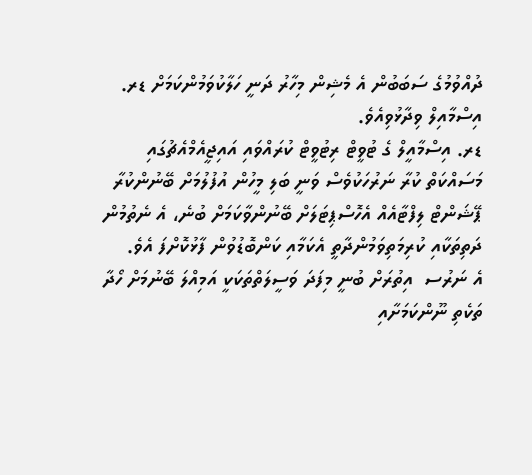ދުއްވުމުގެ ސަބަބުން އެ މެޝިން މިހާރު ދަނީ ހަލާކުވަމުންކަމަށް ޑރ. އިސްމާއިލް ވިދާޅުވިއެވެ.
ޑރ. އިސްމާއީލް ގެ ޓުވީޓް ރިޓުވީޓް ކުރައްވައި އައިޖީއެމްއެޗުގައި މަސައްކަތް ކުރާ ނަރުހަކުވެސް ވަނީ ބަލި މީހުން އުފުލުމަށް ބޭނުންކުރާ ޕޭޝަންޓް ލިފްޓާއެއް އެހޮސްޕިޓަލަށް ބޭނުންވާކަމަށް ބުނެ، އެ ނެތުމުން ދަތިތަކާއި ކުރިމަތިވަމުންދާތީ އެކަމާއި ކަންބޮޑުވުން ފާޅުކޮށްފަ އެވެ.
އެ ނަރުސ  އިތުރަށް ބުނީ މިފަދަ ވަސީލަތްތަކަކީ އަމިއްލަ ބޭނުމަށް ހޯދާ ތަކެތި ނޫންކަމަށާއި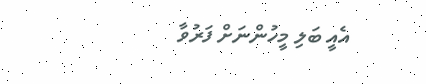އެއީ ބަލި މީހުންނަށް ފަރުވާ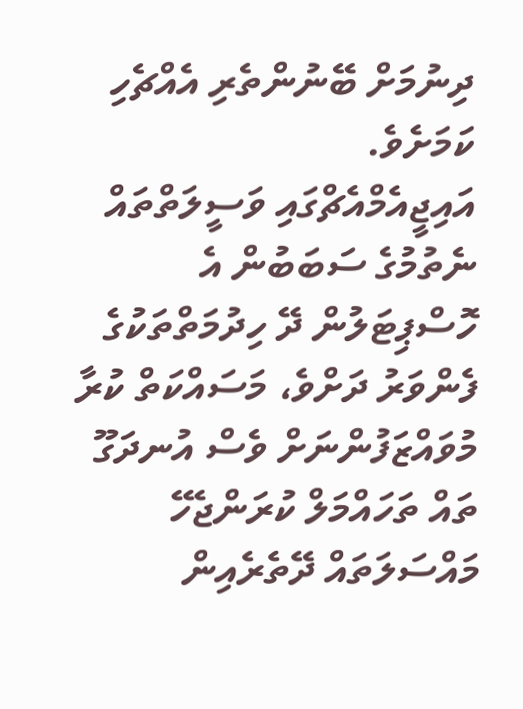ދިނުމަށް ބޭނުންތެރި އެއްޗެހި ކަމަށެވެ.
އައިޖީއެމްއެޗްގައި ވަސީލަތްތައް ނެތުމުގެ ސަބަބުން އެ ހޮސްޕިޓަލުން ދޭ ހިދުމަތްތަކުގެ ފެންވަރު ދަށްވެ، މަސައްކަތް ކުރާ މުވައްޒަފުންނަށް ވެސް އުނދަގޫ ތައް ތަހައްމަލް ކުރަންޖެހޭ މައްސަލަތައް ދޭތެރެއިން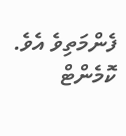ފެންމަތިވެ އެވެ.
ކޮމެންޓް